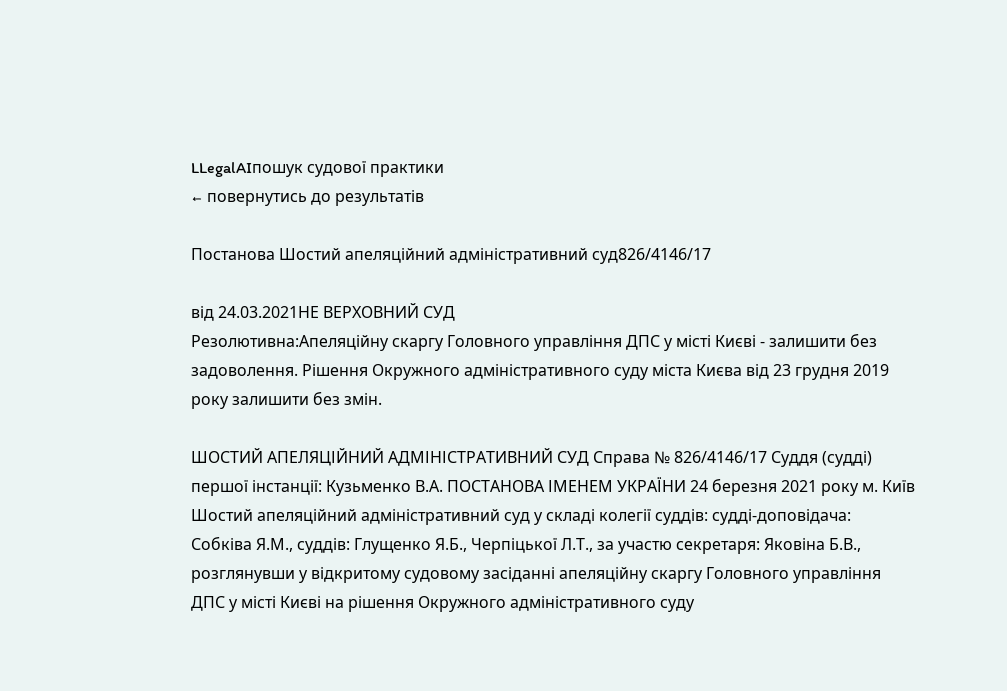LLegalAIпошук судової практики
← повернутись до результатів

Постанова Шостий апеляційний адміністративний суд826/4146/17

від 24.03.2021НЕ ВЕРХОВНИЙ СУД
Резолютивна:Апеляційну скаргу Головного управління ДПС у місті Києві - залишити без задоволення. Рішення Окружного адміністративного суду міста Києва від 23 грудня 2019 року залишити без змін.

ШОСТИЙ АПЕЛЯЦІЙНИЙ АДМІНІСТРАТИВНИЙ СУД Справа № 826/4146/17 Суддя (судді) першої інстанції: Кузьменко В.А. ПОСТАНОВА ІМЕНЕМ УКРАЇНИ 24 березня 2021 року м. Київ Шостий апеляційний адміністративний суд у складі колегії суддів: судді-доповідача: Собківа Я.М., суддів: Глущенко Я.Б., Черпіцької Л.Т., за участю секретаря: Яковіна Б.В., розглянувши у відкритому судовому засіданні апеляційну скаргу Головного управління ДПС у місті Києві на рішення Окружного адміністративного суду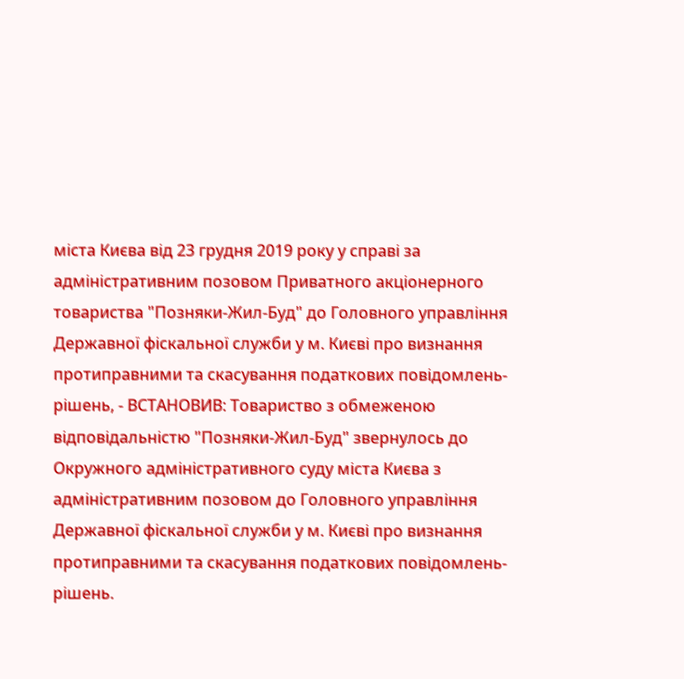міста Києва від 23 грудня 2019 року у справі за адміністративним позовом Приватного акціонерного товариства "Позняки-Жил-Буд" до Головного управління Державної фіскальної служби у м. Києві про визнання протиправними та скасування податкових повідомлень-рішень, - ВСТАНОВИВ: Товариство з обмеженою відповідальністю "Позняки-Жил-Буд" звернулось до Окружного адміністративного суду міста Києва з адміністративним позовом до Головного управління Державної фіскальної служби у м. Києві про визнання протиправними та скасування податкових повідомлень-рішень.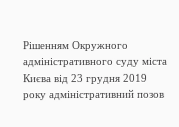Рішенням Окружного адміністративного суду міста Києва від 23 грудня 2019 року адміністративний позов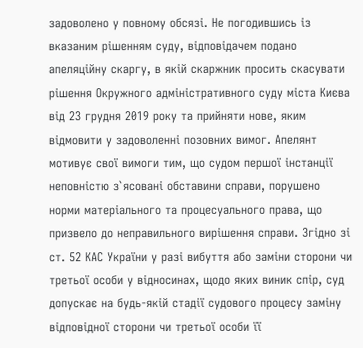задоволено у повному обсязі. Не погодившись із вказаним рішенням суду, відповідачем подано апеляційну скаргу, в якій скаржник просить скасувати рішення Окружного адміністративного суду міста Києва від 23 грудня 2019 року та прийняти нове, яким відмовити у задоволенні позовних вимог. Апелянт мотивує свої вимоги тим, що судом першої інстанції неповністю з`ясовані обставини справи, порушено норми матеріального та процесуального права, що призвело до неправильного вирішення справи. Згідно зі ст. 52 КАС України у разі вибуття або заміни сторони чи третьої особи у відносинах, щодо яких виник спір, суд допускає на будь-якій стадії судового процесу заміну відповідної сторони чи третьої особи її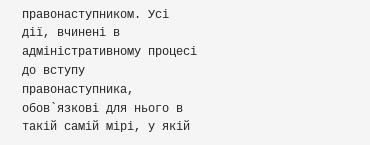правонаступником. Усі дії, вчинені в адміністративному процесі до вступу правонаступника, обов`язкові для нього в такій самій мірі, у якій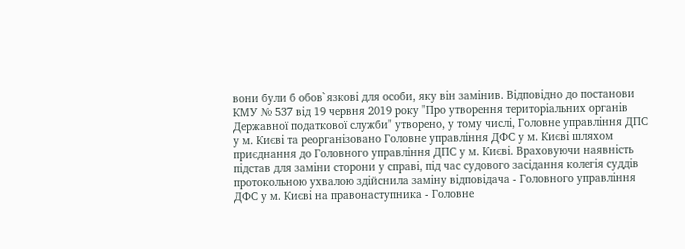вони були б обов`язкові для особи, яку він замінив. Відповідно до постанови КМУ № 537 від 19 червня 2019 року "Про утворення територіальних органів Державної податкової служби" утворено, у тому числі, Головне управління ДПС у м. Києві та реорганізовано Головне управління ДФС у м. Києві шляхом приєднання до Головного управління ДПС у м. Києві. Враховуючи наявність підстав для заміни сторони у справі, під час судового засідання колегія суддів протокольною ухвалою здійснила заміну відповідача - Головного управління ДФС у м. Києві на правонаступника - Головне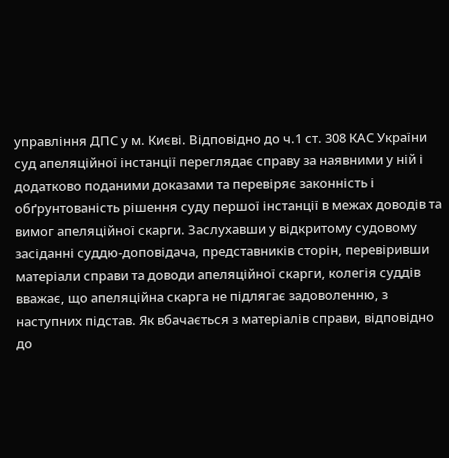управління ДПС у м. Києві. Відповідно до ч.1 ст. 308 КАС України суд апеляційної інстанції переглядає справу за наявними у ній і додатково поданими доказами та перевіряє законність і обґрунтованість рішення суду першої інстанції в межах доводів та вимог апеляційної скарги. Заслухавши у відкритому судовому засіданні суддю-доповідача, представників сторін, перевіривши матеріали справи та доводи апеляційної скарги, колегія суддів вважає, що апеляційна скарга не підлягає задоволенню, з наступних підстав. Як вбачається з матеріалів справи, відповідно до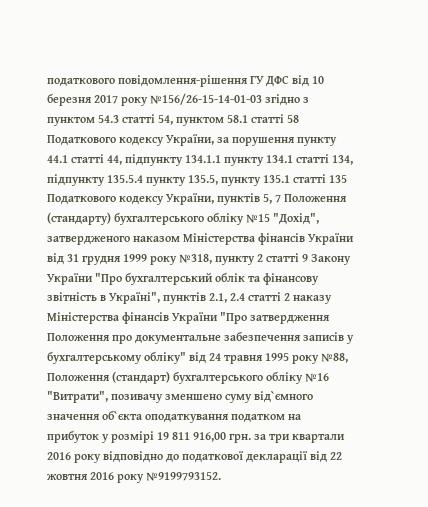податкового повідомлення-рішення ГУ ДФС від 10 березня 2017 року №156/26-15-14-01-03 згідно з пунктом 54.3 статті 54, пунктом 58.1 статті 58 Податкового кодексу України, за порушення пункту 44.1 статті 44, підпункту 134.1.1 пункту 134.1 статті 134, підпункту 135.5.4 пункту 135.5, пункту 135.1 статті 135 Податкового кодексу України, пунктів 5, 7 Положення (стандарту) бухгалтерського обліку №15 "Дохід", затвердженого наказом Міністерства фінансів України від 31 грудня 1999 року №318, пункту 2 статті 9 Закону України "Про бухгалтерський облік та фінансову звітність в Україні", пунктів 2.1, 2.4 статті 2 наказу Міністерства фінансів України "Про затвердження Положення про документальне забезпечення записів у бухгалтерському обліку" від 24 травня 1995 року №88, Положення (стандарт) бухгалтерського обліку №16 "Витрати", позивачу зменшено суму від`ємного значення об`єкта оподаткування податком на прибуток у розмірі 19 811 916,00 грн. за три квартали 2016 року відповідно до податкової декларації від 22 жовтня 2016 року №9199793152.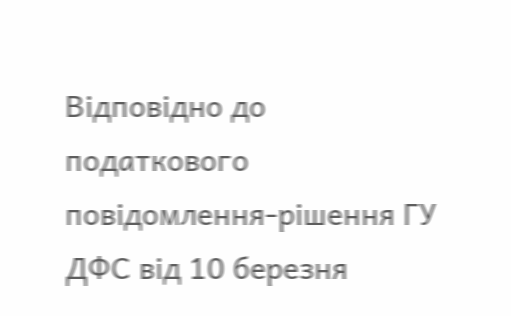Відповідно до податкового повідомлення-рішення ГУ ДФС від 10 березня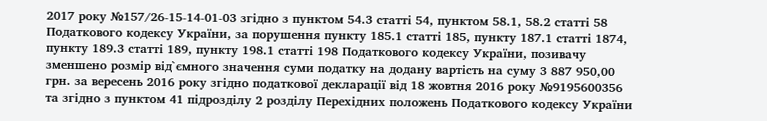2017 року №157/26-15-14-01-03 згідно з пунктом 54.3 статті 54, пунктом 58.1, 58.2 статті 58 Податкового кодексу України, за порушення пункту 185.1 статті 185, пункту 187.1 статті 1874, пункту 189.3 статті 189, пункту 198.1 статті 198 Податкового кодексу України, позивачу зменшено розмір від`ємного значення суми податку на додану вартість на суму 3 887 950,00 грн. за вересень 2016 року згідно податкової декларації від 18 жовтня 2016 року №9195600356 та згідно з пунктом 41 підрозділу 2 розділу Перехідних положень Податкового кодексу України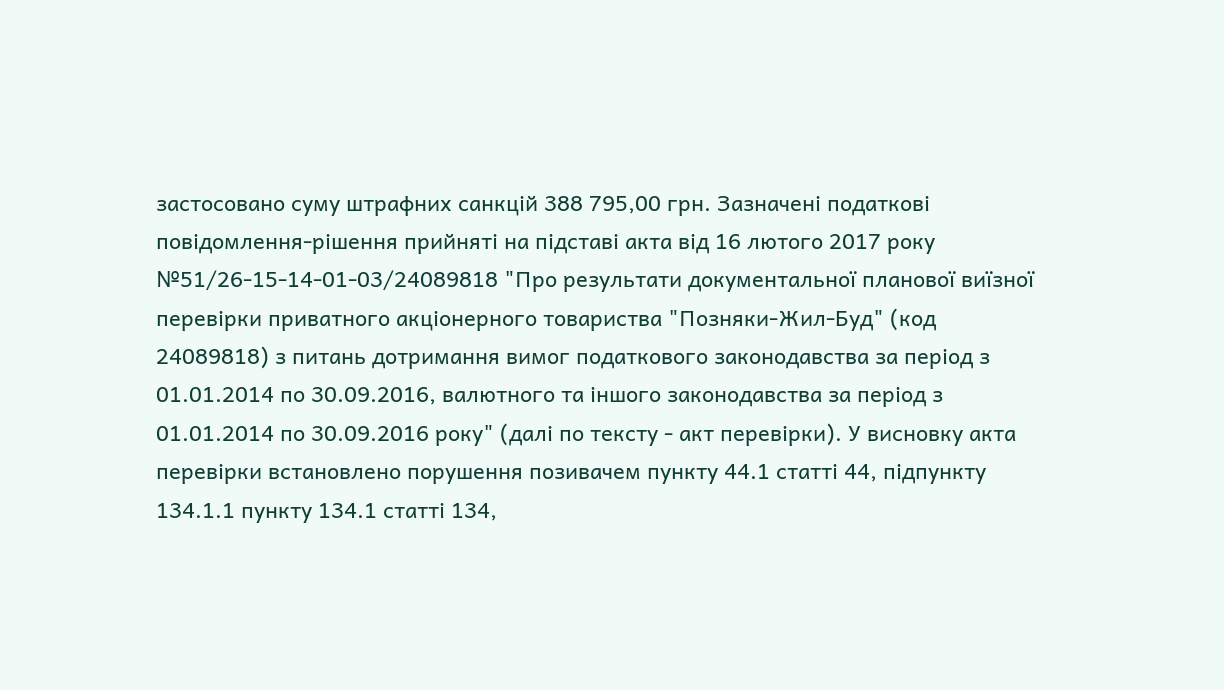застосовано суму штрафних санкцій 388 795,00 грн. Зазначені податкові повідомлення-рішення прийняті на підставі акта від 16 лютого 2017 року №51/26-15-14-01-03/24089818 "Про результати документальної планової виїзної перевірки приватного акціонерного товариства "Позняки-Жил-Буд" (код 24089818) з питань дотримання вимог податкового законодавства за період з 01.01.2014 по 30.09.2016, валютного та іншого законодавства за період з 01.01.2014 по 30.09.2016 року" (далі по тексту - акт перевірки). У висновку акта перевірки встановлено порушення позивачем пункту 44.1 статті 44, підпункту 134.1.1 пункту 134.1 статті 134,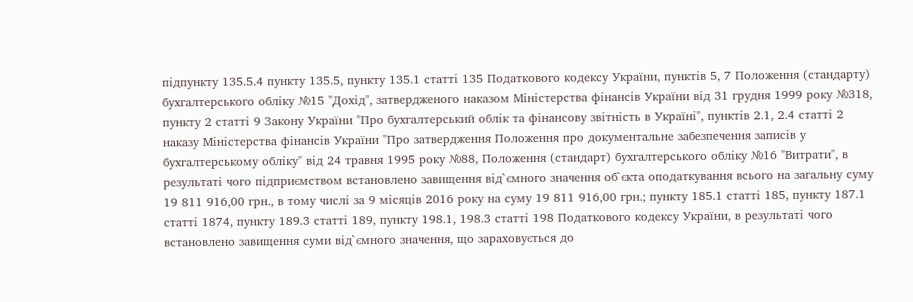підпункту 135.5.4 пункту 135.5, пункту 135.1 статті 135 Податкового кодексу України, пунктів 5, 7 Положення (стандарту) бухгалтерського обліку №15 "Дохід", затвердженого наказом Міністерства фінансів України від 31 грудня 1999 року №318, пункту 2 статті 9 Закону України "Про бухгалтерський облік та фінансову звітність в Україні", пунктів 2.1, 2.4 статті 2 наказу Міністерства фінансів України "Про затвердження Положення про документальне забезпечення записів у бухгалтерському обліку" від 24 травня 1995 року №88, Положення (стандарт) бухгалтерського обліку №16 "Витрати", в результаті чого підприємством встановлено завищення від`ємного значення об`єкта оподаткування всього на загальну суму 19 811 916,00 грн., в тому числі за 9 місяців 2016 року на суму 19 811 916,00 грн.; пункту 185.1 статті 185, пункту 187.1 статті 1874, пункту 189.3 статті 189, пункту 198.1, 198.3 статті 198 Податкового кодексу України, в результаті чого встановлено завищення суми від`ємного значення, що зараховується до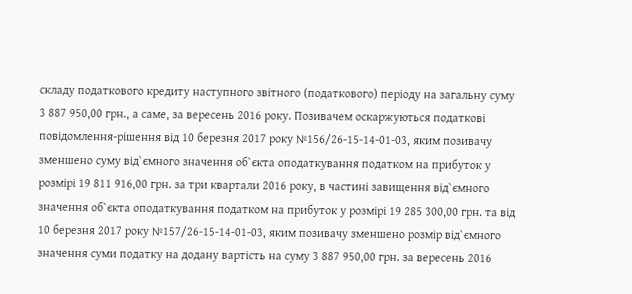складу податкового кредиту наступного звітного (податкового) періоду на загальну суму 3 887 950,00 грн., а саме, за вересень 2016 року. Позивачем оскаржуються податкові повідомлення-рішення від 10 березня 2017 року №156/26-15-14-01-03, яким позивачу зменшено суму від`ємного значення об`єкта оподаткування податком на прибуток у розмірі 19 811 916,00 грн. за три квартали 2016 року, в частині завищення від`ємного значення об`єкта оподаткування податком на прибуток у розмірі 19 285 300,00 грн. та від 10 березня 2017 року №157/26-15-14-01-03, яким позивачу зменшено розмір від`ємного значення суми податку на додану вартість на суму 3 887 950,00 грн. за вересень 2016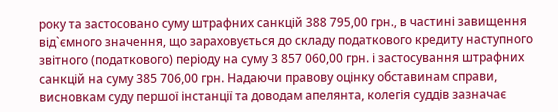року та застосовано суму штрафних санкцій 388 795,00 грн., в частині завищення від`ємного значення, що зараховується до складу податкового кредиту наступного звітного (податкового) періоду на суму 3 857 060,00 грн. і застосування штрафних санкцій на суму 385 706,00 грн. Надаючи правову оцінку обставинам справи, висновкам суду першої інстанції та доводам апелянта, колегія суддів зазначає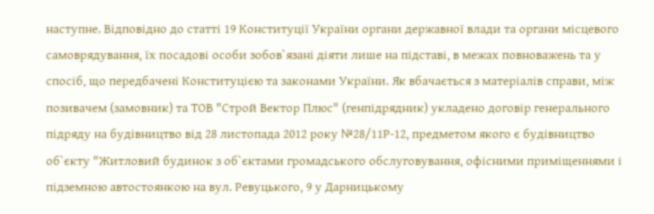наступне. Відповідно до статті 19 Конституції України органи державної влади та органи місцевого самоврядування, їх посадові особи зобов`язані діяти лише на підставі, в межах повноважень та у спосіб, що передбачені Конституцією та законами України. Як вбачається з матеріалів справи, між позивачем (замовник) та ТОВ "Строй Вектор Плюс" (генпідрядник) укладено договір генерального підряду на будівництво від 28 листопада 2012 року №28/11Р-12, предметом якого є будівництво об`єкту "Житловий будинок з об`єктами громадського обслуговування, офісними приміщеннями і підземною автостоянкою на вул. Ревуцького, 9 у Дарницькому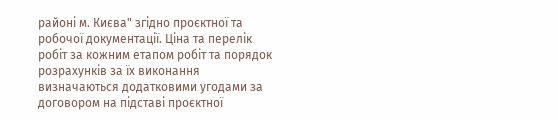районі м. Києва" згідно проєктної та робочої документації. Ціна та перелік робіт за кожним етапом робіт та порядок розрахунків за їх виконання визначаються додатковими угодами за договором на підставі проєктної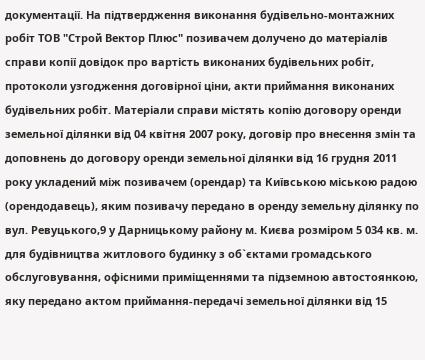документації. На підтвердження виконання будівельно-монтажних робіт ТОВ "Строй Вектор Плюс" позивачем долучено до матеріалів справи копії довідок про вартість виконаних будівельних робіт, протоколи узгодження договірної ціни, акти приймання виконаних будівельних робіт. Матеріали справи містять копію договору оренди земельної ділянки від 04 квітня 2007 року, договір про внесення змін та доповнень до договору оренди земельної ділянки від 16 грудня 2011 року укладений між позивачем (орендар) та Київською міською радою (орендодавець), яким позивачу передано в оренду земельну ділянку по вул. Ревуцького,9 у Дарницькому району м. Києва розміром 5 034 кв. м. для будівництва житлового будинку з об`єктами громадського обслуговування, офісними приміщеннями та підземною автостоянкою, яку передано актом приймання-передачі земельної ділянки від 15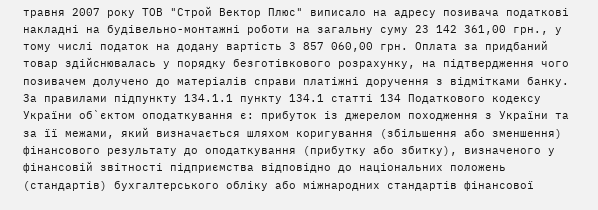травня 2007 року ТОВ "Строй Вектор Плюс" виписало на адресу позивача податкові накладні на будівельно-монтажні роботи на загальну суму 23 142 361,00 грн., у тому числі податок на додану вартість 3 857 060,00 грн. Оплата за придбаний товар здійснювалась у порядку безготівкового розрахунку, на підтвердження чого позивачем долучено до матеріалів справи платіжні доручення з відмітками банку. За правилами підпункту 134.1.1 пункту 134.1 статті 134 Податкового кодексу України об`єктом оподаткування є: прибуток із джерелом походження з України та за її межами, який визначається шляхом коригування (збільшення або зменшення) фінансового результату до оподаткування (прибутку або збитку), визначеного у фінансовій звітності підприємства відповідно до національних положень (стандартів) бухгалтерського обліку або міжнародних стандартів фінансової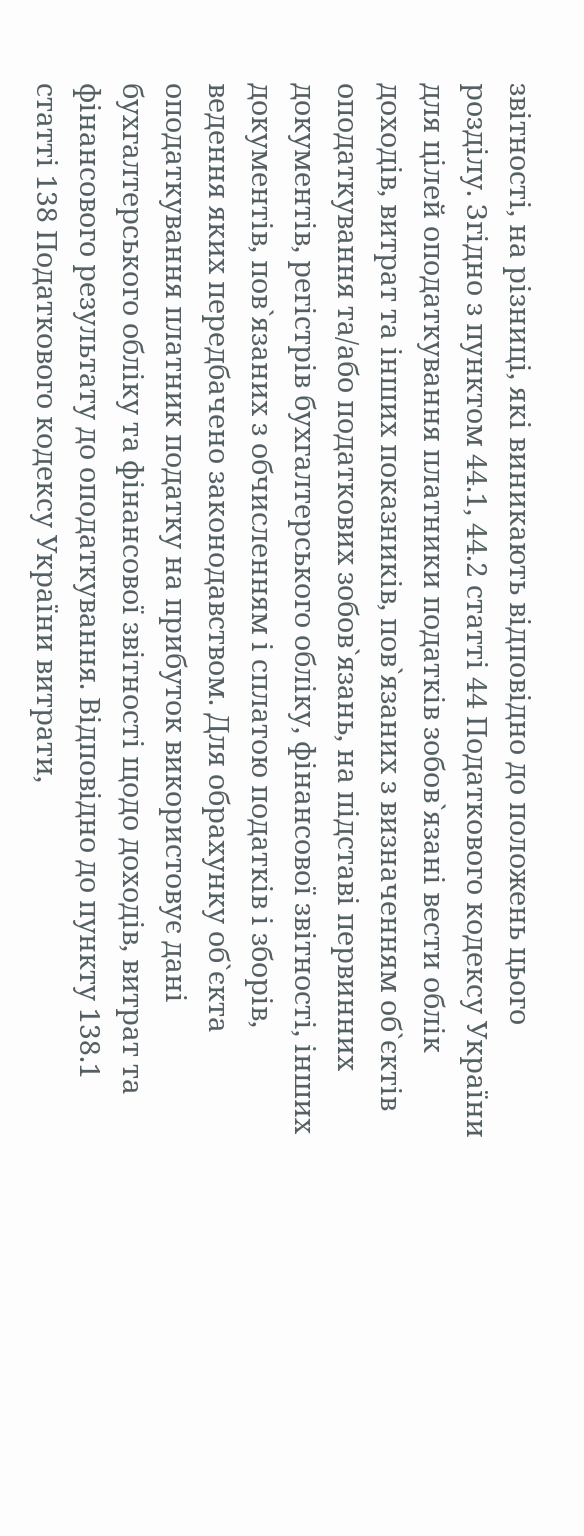звітності, на різниці, які виникають відповідно до положень цього розділу. Згідно з пунктом 44.1, 44.2 статті 44 Податкового кодексу України для цілей оподаткування платники податків зобов`язані вести облік доходів, витрат та інших показників, пов`язаних з визначенням об`єктів оподаткування та/або податкових зобов`язань, на підставі первинних документів, регістрів бухгалтерського обліку, фінансової звітності, інших документів, пов`язаних з обчисленням і сплатою податків і зборів, ведення яких передбачено законодавством. Для обрахунку об`єкта оподаткування платник податку на прибуток використовує дані бухгалтерського обліку та фінансової звітності щодо доходів, витрат та фінансового результату до оподаткування. Відповідно до пункту 138.1 статті 138 Податкового кодексу України витрати,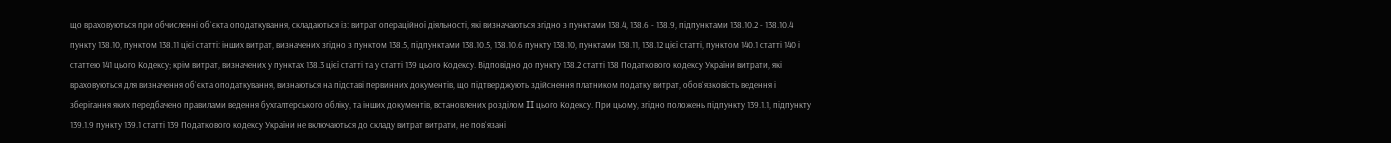що враховуються при обчисленні об`єкта оподаткування, складаються із: витрат операційної діяльності, які визначаються згідно з пунктами 138.4, 138.6 - 138.9, підпунктами 138.10.2 - 138.10.4 пункту 138.10, пунктом 138.11 цієї статті: інших витрат, визначених згідно з пунктом 138.5, підпунктами 138.10.5, 138.10.6 пункту 138.10, пунктами 138.11, 138.12 цієї статті, пунктом 140.1 статті 140 і статтею 141 цього Кодексу; крім витрат, визначених у пунктах 138.3 цієї статті та у статті 139 цього Кодексу. Відповідно до пункту 138.2 статті 138 Податкового кодексу України витрати, які враховуються для визначення об`єкта оподаткування, визнаються на підставі первинних документів, що підтверджують здійснення платником податку витрат, обов`язковість ведення і зберігання яких передбачено правилами ведення бухгалтерського обліку, та інших документів, встановлених розділом II цього Кодексу. При цьому, згідно положень підпункту 139.1.1, підпункту 139.1.9 пункту 139.1 статті 139 Податкового кодексу України не включаються до складу витрат витрати, не пов`язані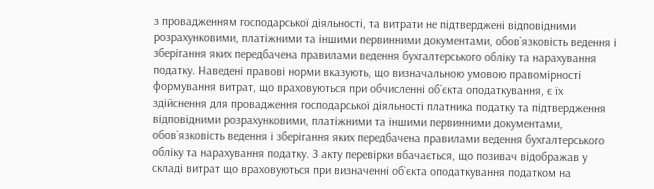з провадженням господарської діяльності, та витрати не підтверджені відповідними розрахунковими, платіжними та іншими первинними документами, обов`язковість ведення і зберігання яких передбачена правилами ведення бухгалтерського обліку та нарахування податку. Наведені правові норми вказують, що визначальною умовою правомірності формування витрат, що враховуються при обчисленні об`єкта оподаткування, є їх здійснення для провадження господарської діяльності платника податку та підтвердження відповідними розрахунковими, платіжними та іншими первинними документами, обов`язковість ведення і зберігання яких передбачена правилами ведення бухгалтерського обліку та нарахування податку. З акту перевірки вбачається, що позивач відображав у складі витрат що враховуються при визначенні об`єкта оподаткування податком на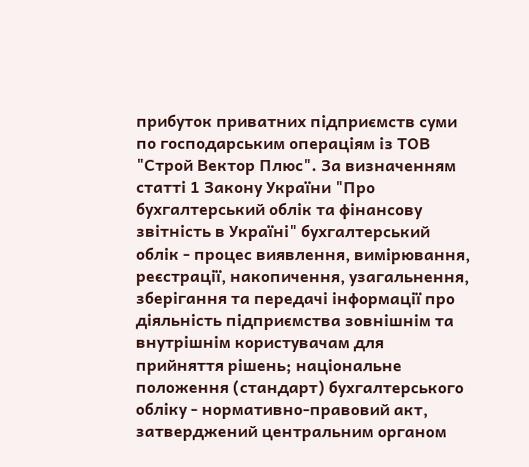прибуток приватних підприємств суми по господарським операціям із ТОВ "Строй Вектор Плюс". За визначенням статті 1 Закону України "Про бухгалтерський облік та фінансову звітність в Україні" бухгалтерський облік - процес виявлення, вимірювання, реєстрації, накопичення, узагальнення, зберігання та передачі інформації про діяльність підприємства зовнішнім та внутрішнім користувачам для прийняття рішень; національне положення (стандарт) бухгалтерського обліку - нормативно-правовий акт, затверджений центральним органом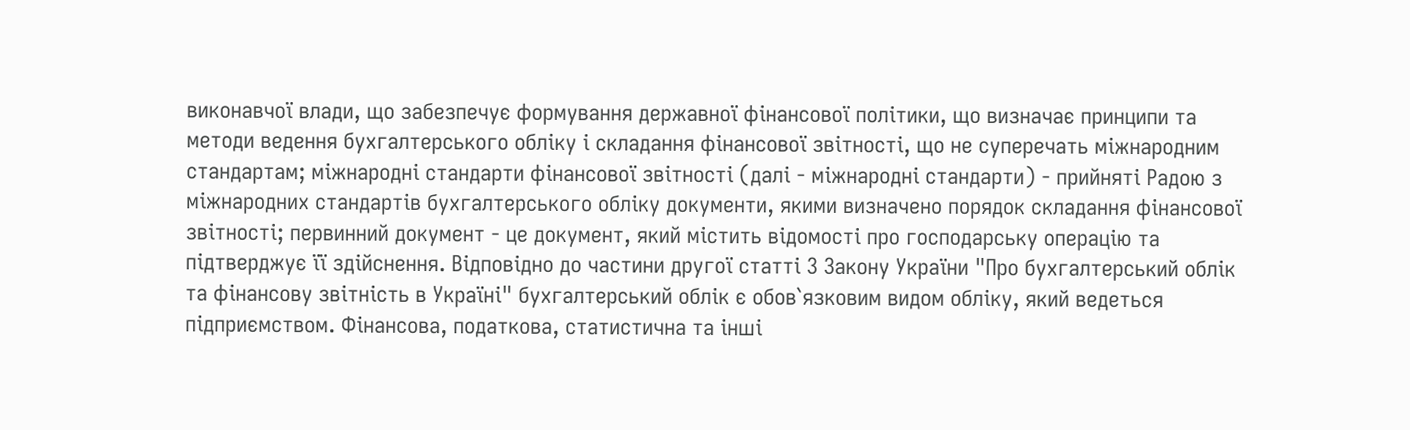виконавчої влади, що забезпечує формування державної фінансової політики, що визначає принципи та методи ведення бухгалтерського обліку і складання фінансової звітності, що не суперечать міжнародним стандартам; міжнародні стандарти фінансової звітності (далі - міжнародні стандарти) - прийняті Радою з міжнародних стандартів бухгалтерського обліку документи, якими визначено порядок складання фінансової звітності; первинний документ - це документ, який містить відомості про господарську операцію та підтверджує її здійснення. Відповідно до частини другої статті 3 Закону України "Про бухгалтерський облік та фінансову звітність в Україні" бухгалтерський облік є обов`язковим видом обліку, який ведеться підприємством. Фінансова, податкова, статистична та інші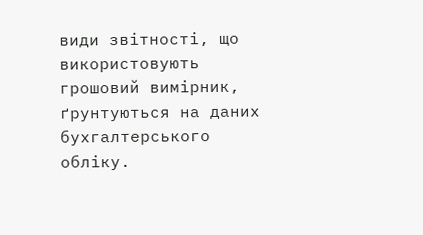види звітності, що використовують грошовий вимірник, ґрунтуються на даних бухгалтерського обліку.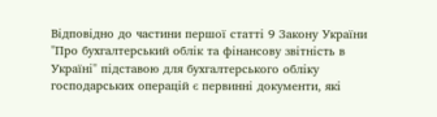Відповідно до частини першої статті 9 Закону України "Про бухгалтерський облік та фінансову звітність в Україні" підставою для бухгалтерського обліку господарських операцій є первинні документи, які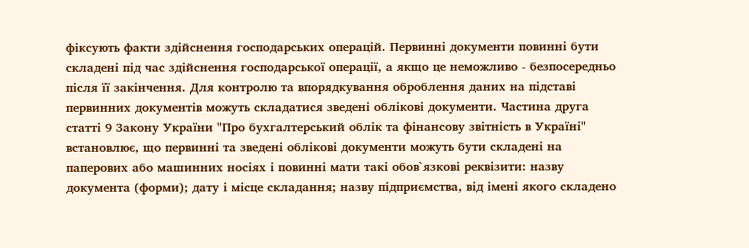фіксують факти здійснення господарських операцій. Первинні документи повинні бути складені під час здійснення господарської операції, а якщо це неможливо - безпосередньо після її закінчення. Для контролю та впорядкування оброблення даних на підставі первинних документів можуть складатися зведені облікові документи. Частина друга статті 9 Закону України "Про бухгалтерський облік та фінансову звітність в Україні" встановлює, що первинні та зведені облікові документи можуть бути складені на паперових або машинних носіях і повинні мати такі обов`язкові реквізити: назву документа (форми); дату і місце складання; назву підприємства, від імені якого складено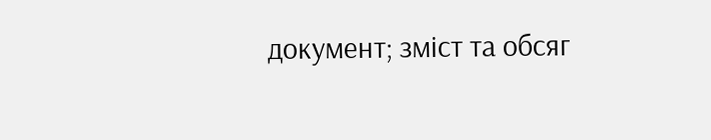документ; зміст та обсяг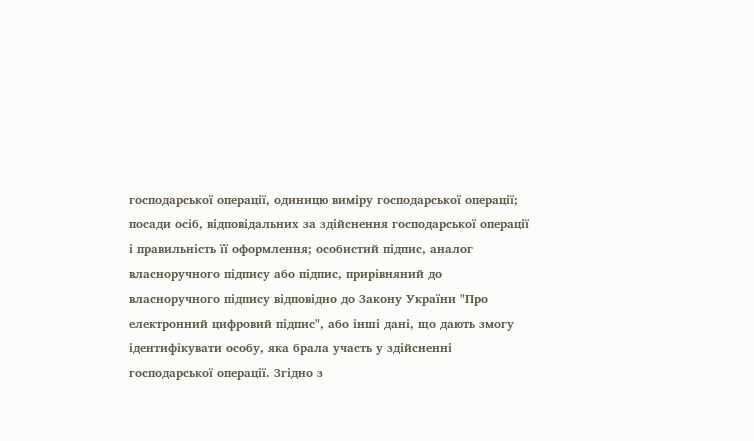господарської операції, одиницю виміру господарської операції; посади осіб, відповідальних за здійснення господарської операції і правильність її оформлення; особистий підпис, аналог власноручного підпису або підпис, прирівняний до власноручного підпису відповідно до Закону України "Про електронний цифровий підпис", або інші дані, що дають змогу ідентифікувати особу, яка брала участь у здійсненні господарської операції. Згідно з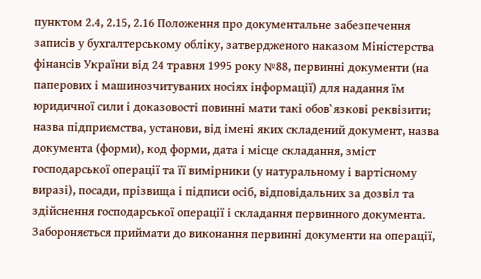пунктом 2.4, 2.15, 2.16 Положення про документальне забезпечення записів у бухгалтерському обліку, затвердженого наказом Міністерства фінансів України від 24 травня 1995 року №88, первинні документи (на паперових і машинозчитуваних носіях інформації) для надання їм юридичної сили і доказовості повинні мати такі обов`язкові реквізити; назва підприємства, установи, від імені яких складений документ, назва документа (форми), код форми, дата і місце складання, зміст господарської операції та її вимірники (у натуральному і вартісному виразі), посади, прізвища і підписи осіб, відповідальних за дозвіл та здійснення господарської операції і складання первинного документа. Забороняється приймати до виконання первинні документи на операції,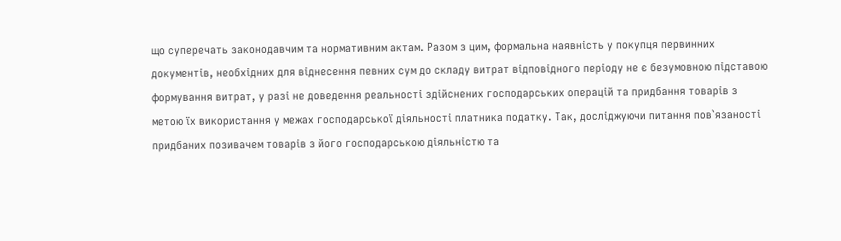що суперечать законодавчим та нормативним актам. Разом з цим, формальна наявність у покупця первинних документів, необхідних для віднесення певних сум до складу витрат відповідного періоду не є безумовною підставою формування витрат, у разі не доведення реальності здійснених господарських операцій та придбання товарів з метою їх використання у межах господарської діяльності платника податку. Так, досліджуючи питання пов`язаності придбаних позивачем товарів з його господарською діяльністю та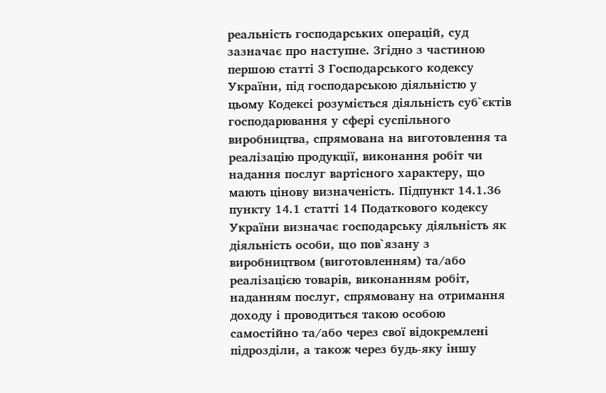реальність господарських операцій, суд зазначає про наступне. Згідно з частиною першою статті 3 Господарського кодексу України, під господарською діяльністю у цьому Кодексі розуміється діяльність суб`єктів господарювання у сфері суспільного виробництва, спрямована на виготовлення та реалізацію продукції, виконання робіт чи надання послуг вартісного характеру, що мають цінову визначеність. Підпункт 14.1.36 пункту 14.1 статті 14 Податкового кодексу України визначає господарську діяльність як діяльність особи, що пов`язану з виробництвом (виготовленням) та/або реалізацією товарів, виконанням робіт, наданням послуг, спрямовану на отримання доходу і проводиться такою особою самостійно та/або через свої відокремлені підрозділи, а також через будь-яку іншу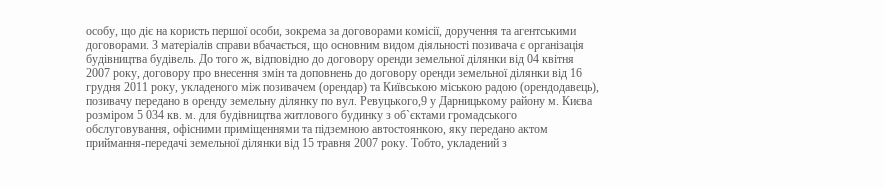особу, що діє на користь першої особи, зокрема за договорами комісії, доручення та агентськими договорами. З матеріалів справи вбачається, що основним видом діяльності позивача є організація будівництва будівель. До того ж, відповідно до договору оренди земельної ділянки від 04 квітня 2007 року, договору про внесення змін та доповнень до договору оренди земельної ділянки від 16 грудня 2011 року, укладеного між позивачем (орендар) та Київською міською радою (орендодавець), позивачу передано в оренду земельну ділянку по вул. Ревуцького,9 у Дарницькому району м. Києва розміром 5 034 кв. м. для будівництва житлового будинку з об`єктами громадського обслуговування, офісними приміщеннями та підземною автостоянкою, яку передано актом приймання-передачі земельної ділянки від 15 травня 2007 року. Тобто, укладений з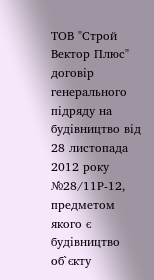ТОВ "Строй Вектор Плюс" договір генерального підряду на будівництво від 28 листопада 2012 року №28/11Р-12, предметом якого є будівництво об`єкту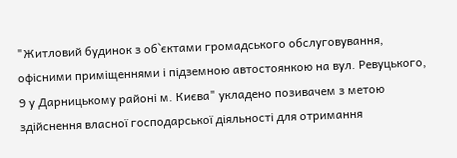"Житловий будинок з об`єктами громадського обслуговування, офісними приміщеннями і підземною автостоянкою на вул. Ревуцького, 9 у Дарницькому районі м. Києва" укладено позивачем з метою здійснення власної господарської діяльності для отримання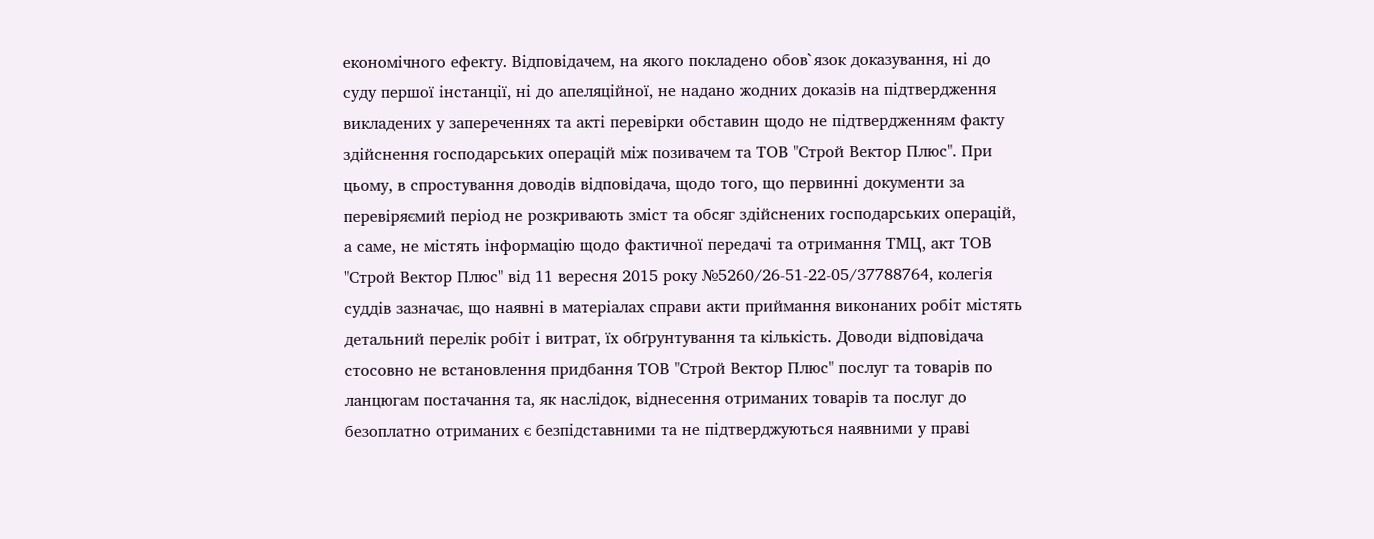економічного ефекту. Відповідачем, на якого покладено обов`язок доказування, ні до суду першої інстанції, ні до апеляційної, не надано жодних доказів на підтвердження викладених у запереченнях та акті перевірки обставин щодо не підтвердженням факту здійснення господарських операцій між позивачем та ТОВ "Строй Вектор Плюс". При цьому, в спростування доводів відповідача, щодо того, що первинні документи за перевіряємий період не розкривають зміст та обсяг здійснених господарських операцій, а саме, не містять інформацію щодо фактичної передачі та отримання ТМЦ, акт ТОВ "Строй Вектор Плюс" від 11 вересня 2015 року №5260/26-51-22-05/37788764, колегія суддів зазначає, що наявні в матеріалах справи акти приймання виконаних робіт містять детальний перелік робіт і витрат, їх обґрунтування та кількість. Доводи відповідача стосовно не встановлення придбання ТОВ "Строй Вектор Плюс" послуг та товарів по ланцюгам постачання та, як наслідок, віднесення отриманих товарів та послуг до безоплатно отриманих є безпідставними та не підтверджуються наявними у праві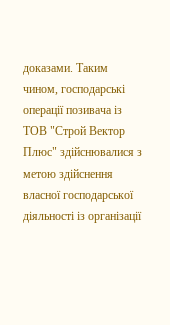доказами. Таким чином, господарські операції позивача із ТОВ "Строй Вектор Плюс" здійснювалися з метою здійснення власної господарської діяльності із організації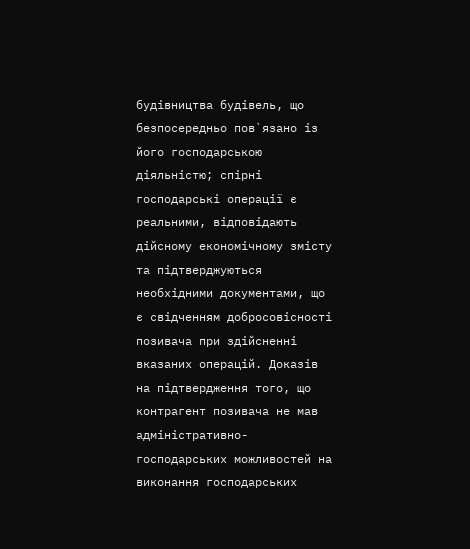будівництва будівель, що безпосередньо пов`язано із його господарською діяльністю; спірні господарські операції є реальними, відповідають дійсному економічному змісту та підтверджуються необхідними документами, що є свідченням добросовісності позивача при здійсненні вказаних операцій. Доказів на підтвердження того, що контрагент позивача не мав адміністративно-господарських можливостей на виконання господарських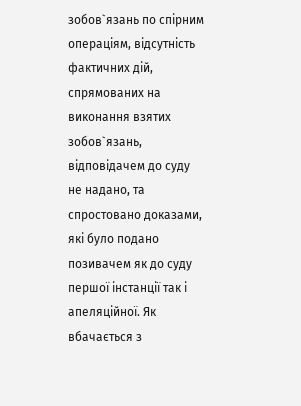зобов`язань по спірним операціям, відсутність фактичних дій, спрямованих на виконання взятих зобов`язань, відповідачем до суду не надано, та спростовано доказами, які було подано позивачем як до суду першої інстанції так і апеляційної. Як вбачається з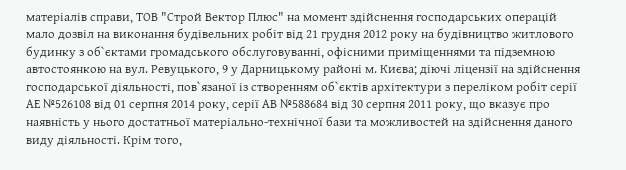матеріалів справи, ТОВ "Строй Вектор Плюс" на момент здійснення господарських операцій мало дозвіл на виконання будівельних робіт від 21 грудня 2012 року на будівництво житлового будинку з об`єктами громадського обслуговуванні, офісними приміщеннями та підземною автостоянкою на вул. Ревуцького, 9 у Дарницькому районі м. Києва; діючі ліцензії на здійснення господарської діяльності, пов`язаної із створенням об`єктів архітектури з переліком робіт серії АЕ №526108 від 01 серпня 2014 року, серії АВ №588684 від 30 серпня 2011 року, що вказує про наявність у нього достатньої матеріально-технічної бази та можливостей на здійснення даного виду діяльності. Крім того,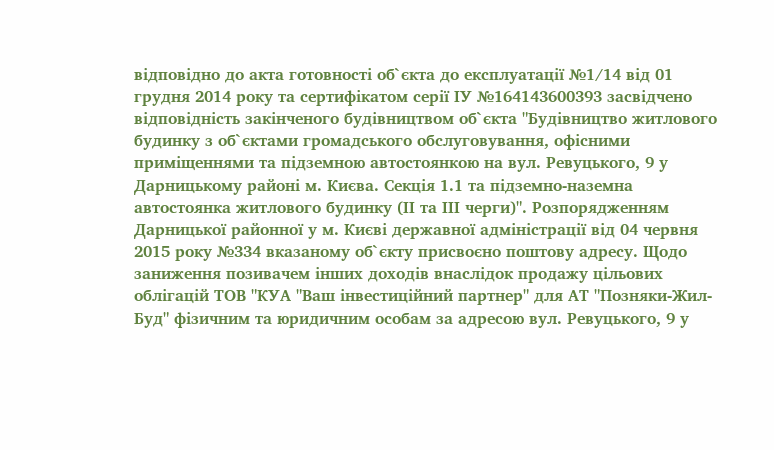відповідно до акта готовності об`єкта до експлуатації №1/14 від 01 грудня 2014 року та сертифікатом серії ІУ №164143600393 засвідчено відповідність закінченого будівництвом об`єкта "Будівництво житлового будинку з об`єктами громадського обслуговування, офісними приміщеннями та підземною автостоянкою на вул. Ревуцького, 9 у Дарницькому районі м. Києва. Секція 1.1 та підземно-наземна автостоянка житлового будинку (ІІ та ІІІ черги)". Розпорядженням Дарницької районної у м. Києві державної адміністрації від 04 червня 2015 року №334 вказаному об`єкту присвоєно поштову адресу. Щодо заниження позивачем інших доходів внаслідок продажу цільових облігацій ТОВ "КУА "Ваш інвестиційний партнер" для АТ "Позняки-Жил-Буд" фізичним та юридичним особам за адресою вул. Ревуцького, 9 у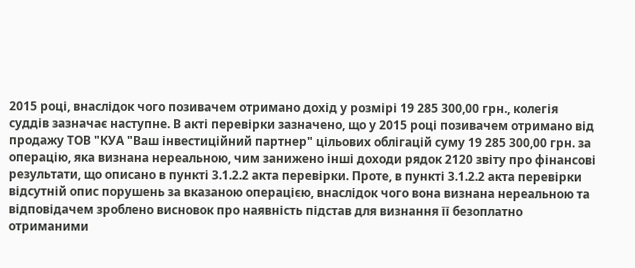2015 році, внаслідок чого позивачем отримано дохід у розмірі 19 285 300,00 грн., колегія суддів зазначає наступне. В акті перевірки зазначено, що у 2015 році позивачем отримано від продажу ТОВ "КУА "Ваш інвестиційний партнер" цільових облігацій суму 19 285 300,00 грн. за операцію, яка визнана нереальною, чим занижено інші доходи рядок 2120 звіту про фінансові результати, що описано в пункті 3.1.2.2 акта перевірки. Проте, в пункті 3.1.2.2 акта перевірки відсутній опис порушень за вказаною операцією, внаслідок чого вона визнана нереальною та відповідачем зроблено висновок про наявність підстав для визнання її безоплатно отриманими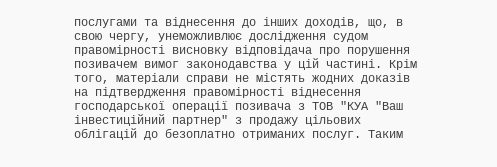послугами та віднесення до інших доходів, що, в свою чергу, унеможливлює дослідження судом правомірності висновку відповідача про порушення позивачем вимог законодавства у цій частині. Крім того, матеріали справи не містять жодних доказів на підтвердження правомірності віднесення господарської операції позивача з ТОВ "КУА "Ваш інвестиційний партнер" з продажу цільових облігацій до безоплатно отриманих послуг. Таким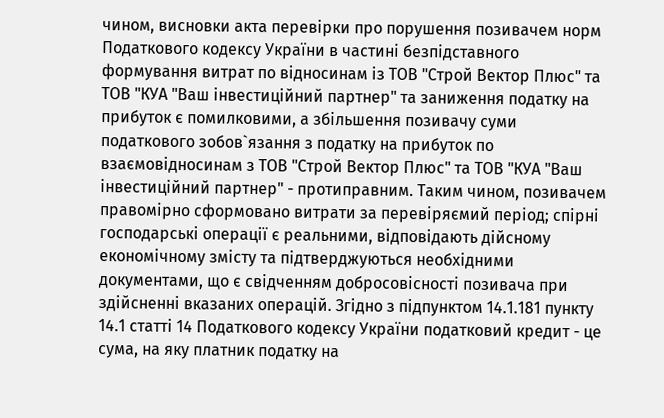чином, висновки акта перевірки про порушення позивачем норм Податкового кодексу України в частині безпідставного формування витрат по відносинам із ТОВ "Строй Вектор Плюс" та ТОВ "КУА "Ваш інвестиційний партнер" та заниження податку на прибуток є помилковими, а збільшення позивачу суми податкового зобов`язання з податку на прибуток по взаємовідносинам з ТОВ "Строй Вектор Плюс" та ТОВ "КУА "Ваш інвестиційний партнер" - протиправним. Таким чином, позивачем правомірно сформовано витрати за перевіряємий період; спірні господарські операції є реальними, відповідають дійсному економічному змісту та підтверджуються необхідними документами, що є свідченням добросовісності позивача при здійсненні вказаних операцій. Згідно з підпунктом 14.1.181 пункту 14.1 статті 14 Податкового кодексу України податковий кредит - це сума, на яку платник податку на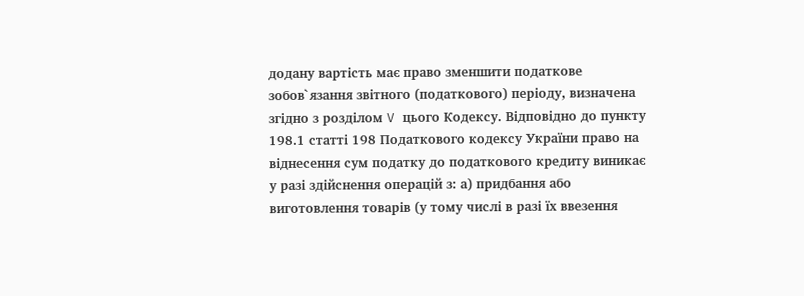додану вартість має право зменшити податкове зобов`язання звітного (податкового) періоду, визначена згідно з розділом V цього Кодексу. Відповідно до пункту 198.1 статті 198 Податкового кодексу України право на віднесення сум податку до податкового кредиту виникає у разі здійснення операцій з: а) придбання або виготовлення товарів (у тому числі в разі їх ввезення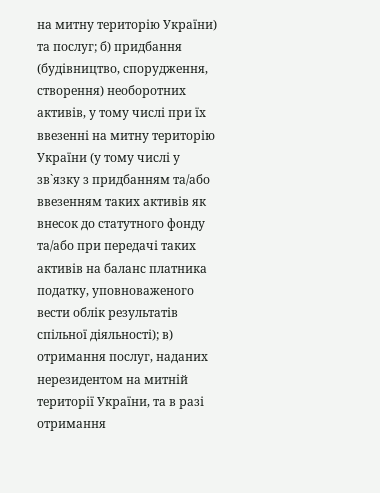на митну територію України) та послуг; б) придбання (будівництво, спорудження, створення) необоротних активів, у тому числі при їх ввезенні на митну територію України (у тому числі у зв`язку з придбанням та/або ввезенням таких активів як внесок до статутного фонду та/або при передачі таких активів на баланс платника податку, уповноваженого вести облік результатів спільної діяльності); в) отримання послуг, наданих нерезидентом на митній території України, та в разі отримання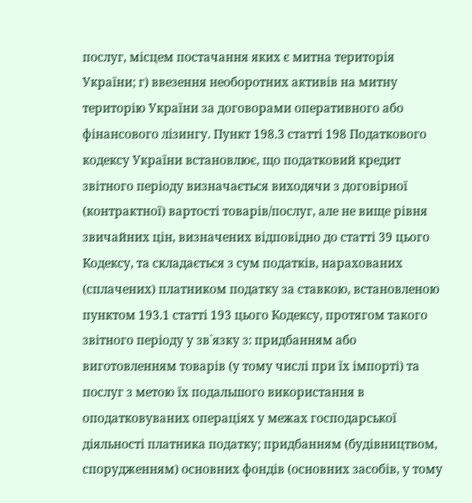послуг, місцем постачання яких є митна територія України; г) ввезення необоротних активів на митну територію України за договорами оперативного або фінансового лізингу. Пункт 198.3 статті 198 Податкового кодексу України встановлює, що податковий кредит звітного періоду визначається виходячи з договірної (контрактної) вартості товарів/послуг, але не вище рівня звичайних цін, визначених відповідно до статті 39 цього Кодексу, та складається з сум податків, нарахованих (сплачених) платником податку за ставкою, встановленою пунктом 193.1 статті 193 цього Кодексу, протягом такого звітного періоду у зв`язку з: придбанням або виготовленням товарів (у тому числі при їх імпорті) та послуг з метою їх подальшого використання в оподатковуваних операціях у межах господарської діяльності платника податку; придбанням (будівництвом, спорудженням) основних фондів (основних засобів, у тому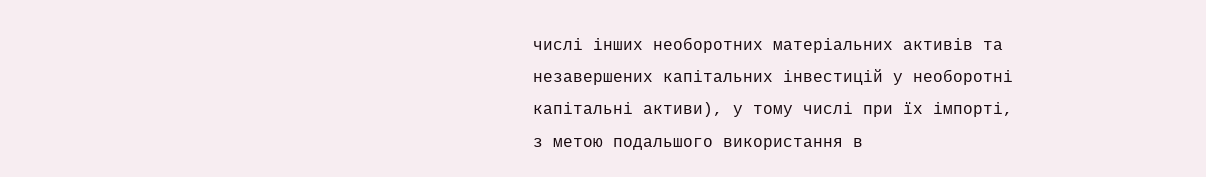числі інших необоротних матеріальних активів та незавершених капітальних інвестицій у необоротні капітальні активи), у тому числі при їх імпорті, з метою подальшого використання в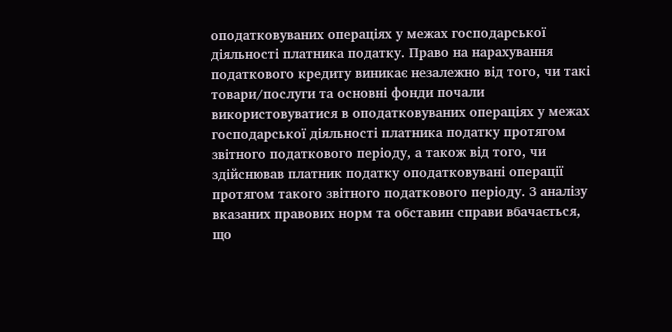оподатковуваних операціях у межах господарської діяльності платника податку. Право на нарахування податкового кредиту виникає незалежно від того, чи такі товари/послуги та основні фонди почали використовуватися в оподатковуваних операціях у межах господарської діяльності платника податку протягом звітного податкового періоду, а також від того, чи здійснював платник податку оподатковувані операції протягом такого звітного податкового періоду. З аналізу вказаних правових норм та обставин справи вбачається, що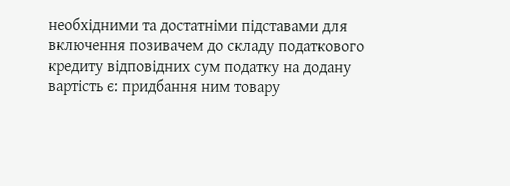необхідними та достатніми підставами для включення позивачем до складу податкового кредиту відповідних сум податку на додану вартість є: придбання ним товару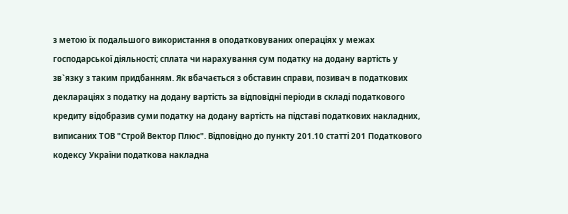з метою їх подальшого використання в оподатковуваних операціях у межах господарської діяльності; сплата чи нарахування сум податку на додану вартість у зв`язку з таким придбанням. Як вбачається з обставин справи, позивач в податкових деклараціях з податку на додану вартість за відповідні періоди в складі податкового кредиту відобразив суми податку на додану вартість на підставі податкових накладних, виписаних ТОВ "Строй Вектор Плюс". Відповідно до пункту 201.10 статті 201 Податкового кодексу України податкова накладна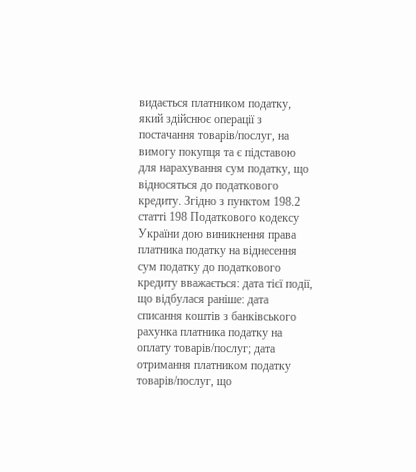видається платником податку, який здійснює операції з постачання товарів/послуг, на вимогу покупця та є підставою для нарахування сум податку, що відносяться до податкового кредиту. Згідно з пунктом 198.2 статті 198 Податкового кодексу України дою виникнення права платника податку на віднесення сум податку до податкового кредиту вважається: дата тієї події, що відбулася раніше: дата списання коштів з банківського рахунка платника податку на оплату товарів/послуг; дата отримання платником податку товарів/послуг, що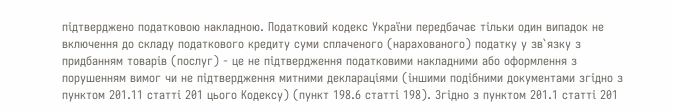підтверджено податковою накладною. Податковий кодекс України передбачає тільки один випадок не включення до складу податкового кредиту суми сплаченого (нарахованого) податку у зв`язку з придбанням товарів (послуг) - це не підтвердження податковими накладними або оформлення з порушенням вимог чи не підтвердження митними деклараціями (іншими подібними документами згідно з пунктом 201.11 статті 201 цього Кодексу) (пункт 198.6 статті 198). Згідно з пунктом 201.1 статті 201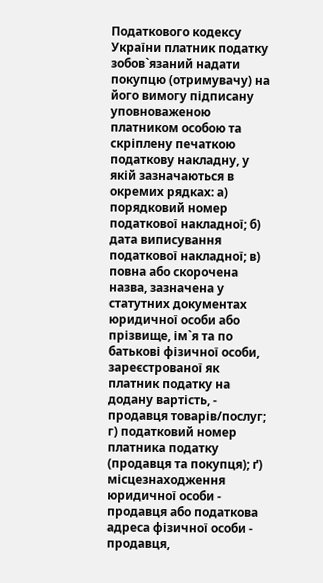Податкового кодексу України платник податку зобов`язаний надати покупцю (отримувачу) на його вимогу підписану уповноваженою платником особою та скріплену печаткою податкову накладну, у якій зазначаються в окремих рядках: а) порядковий номер податкової накладної; б) дата виписування податкової накладної; в) повна або скорочена назва, зазначена у статутних документах юридичної особи або прізвище, ім`я та по батькові фізичної особи, зареєстрованої як платник податку на додану вартість, - продавця товарів/послуг; г) податковий номер платника податку (продавця та покупця); ґ) місцезнаходження юридичної особи - продавця або податкова адреса фізичної особи - продавця,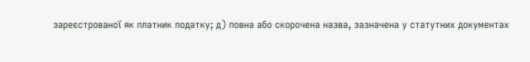зареєстрованої як платник податку; д) повна або скорочена назва, зазначена у статутних документах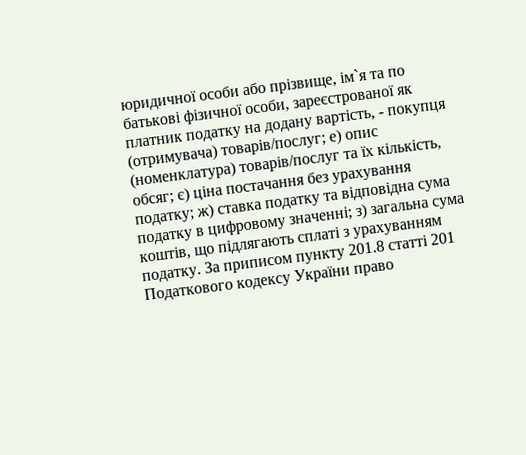юридичної особи або прізвище, ім`я та по батькові фізичної особи, зареєстрованої як платник податку на додану вартість, - покупця (отримувача) товарів/послуг; е) опис (номенклатура) товарів/послуг та їх кількість, обсяг; є) ціна постачання без урахування податку; ж) ставка податку та відповідна сума податку в цифровому значенні; з) загальна сума коштів, що підлягають сплаті з урахуванням податку. За приписом пункту 201.8 статті 201 Податкового кодексу України право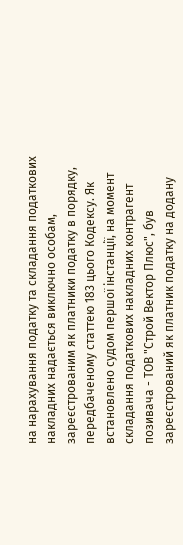на нарахування податку та складання податкових накладних надається виключно особам, зареєстрованим як платники податку в порядку, передбаченому статтею 183 цього Кодексу. Як встановлено судом першої інстанції, на момент складання податкових накладних контрагент позивача - ТОВ "Строй Вектор Плюс", був зареєстрований як платник податку на додану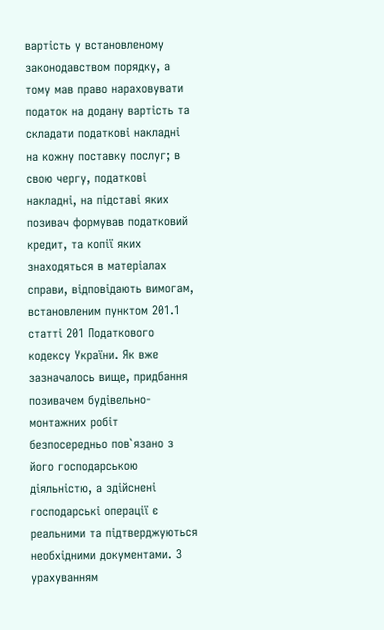вартість у встановленому законодавством порядку, а тому мав право нараховувати податок на додану вартість та складати податкові накладні на кожну поставку послуг; в свою чергу, податкові накладні, на підставі яких позивач формував податковий кредит, та копії яких знаходяться в матеріалах справи, відповідають вимогам, встановленим пунктом 201.1 статті 201 Податкового кодексу України. Як вже зазначалось вище, придбання позивачем будівельно-монтажних робіт безпосередньо пов`язано з його господарською діяльністю, а здійснені господарські операції є реальними та підтверджуються необхідними документами. З урахуванням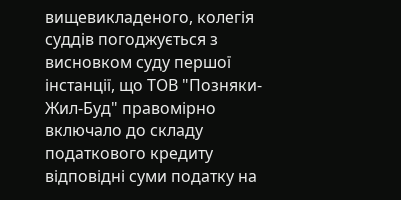вищевикладеного, колегія суддів погоджується з висновком суду першої інстанції, що ТОВ "Позняки-Жил-Буд" правомірно включало до складу податкового кредиту відповідні суми податку на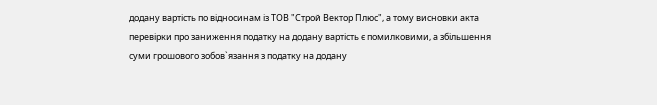додану вартість по відносинам із ТОВ "Строй Вектор Плюс", а тому висновки акта перевірки про заниження податку на додану вартість є помилковими, а збільшення суми грошового зобов`язання з податку на додану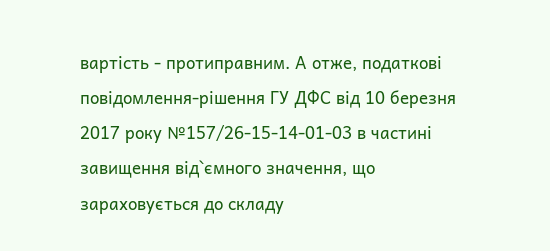вартість - протиправним. А отже, податкові повідомлення-рішення ГУ ДФС від 10 березня 2017 року №157/26-15-14-01-03 в частині завищення від`ємного значення, що зараховується до складу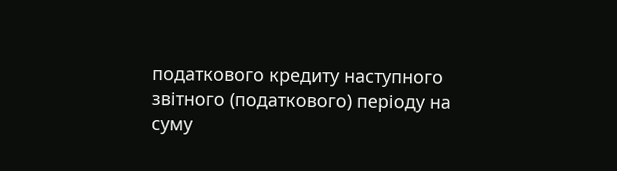податкового кредиту наступного звітного (податкового) періоду на суму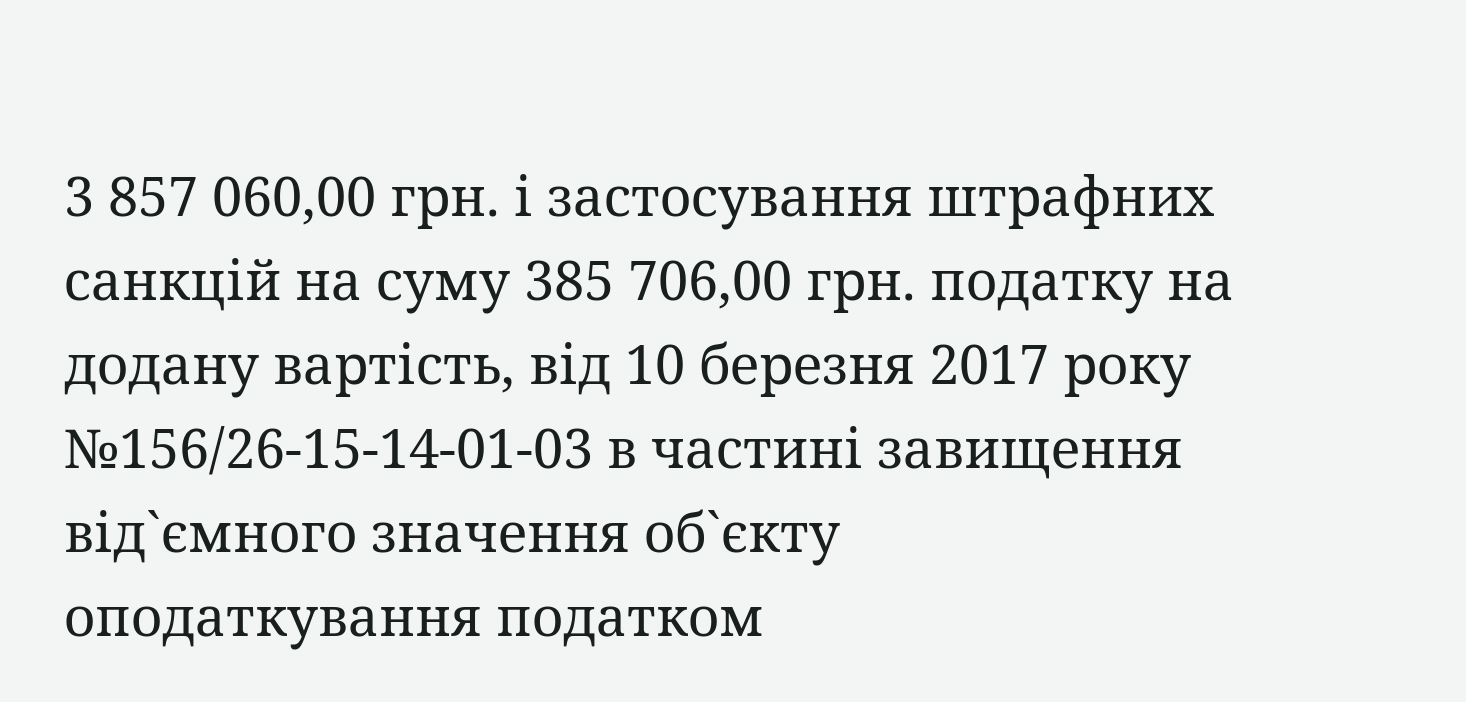3 857 060,00 грн. і застосування штрафних санкцій на суму 385 706,00 грн. податку на додану вартість, від 10 березня 2017 року №156/26-15-14-01-03 в частині завищення від`ємного значення об`єкту оподаткування податком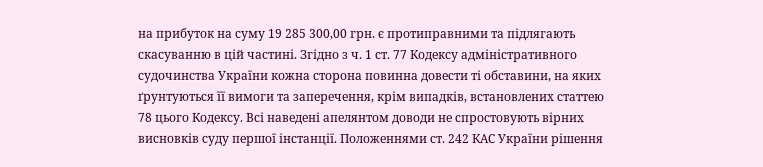на прибуток на суму 19 285 300,00 грн. є протиправними та підлягають скасуванню в цій частині. Згідно з ч. 1 ст. 77 Кодексу адміністративного судочинства України кожна сторона повинна довести ті обставини, на яких ґрунтуються її вимоги та заперечення, крім випадків, встановлених статтею 78 цього Кодексу. Всі наведені апелянтом доводи не спростовують вірних висновків суду першої інстанції. Положеннями ст. 242 КАС України рішення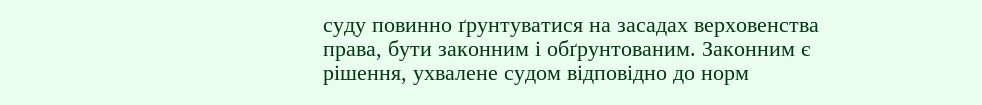суду повинно ґрунтуватися на засадах верховенства права, бути законним і обґрунтованим. Законним є рішення, ухвалене судом відповідно до норм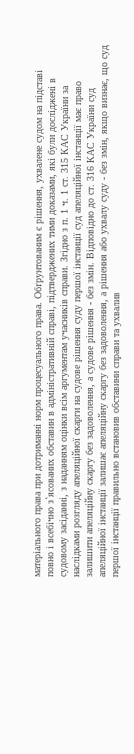матеріального права при дотриманні норм процесуального права. Обґрунтованим є рішення, ухвалене судом на підставі повно і всебічно з`ясованих обставин в адміністративній справі, підтверджених тими доказами, які були досліджені в судовому засіданні, з наданням оцінки всім аргументам учасників справи. Згідно з п. 1 ч. 1 ст. 315 КАС України за наслідками розгляду апеляційної скарги на судове рішення суду першої інстанції суд апеляційної інстанції має право залишити апеляційну скаргу без задоволення, а судове рішення - без змін. Відповідно до ст. 316 КАС України суд апеляційної інстанції залишає апеляційну скаргу без задоволення, а рішення або ухвалу суду - без змін, якщо визнає, що суд першої інстанції правильно встановив обставини справи та ухвалив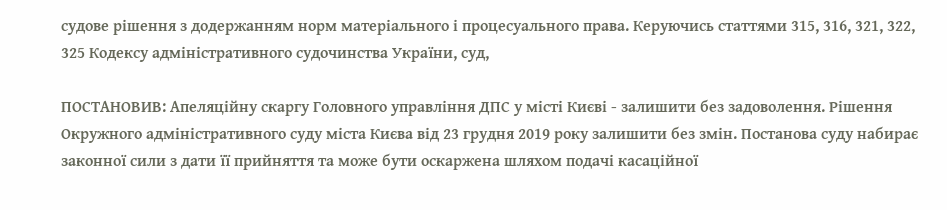судове рішення з додержанням норм матеріального і процесуального права. Керуючись статтями 315, 316, 321, 322, 325 Кодексу адміністративного судочинства України, суд,

ПОСТАНОВИВ: Апеляційну скаргу Головного управління ДПС у місті Києві - залишити без задоволення. Рішення Окружного адміністративного суду міста Києва від 23 грудня 2019 року залишити без змін. Постанова суду набирає законної сили з дати її прийняття та може бути оскаржена шляхом подачі касаційної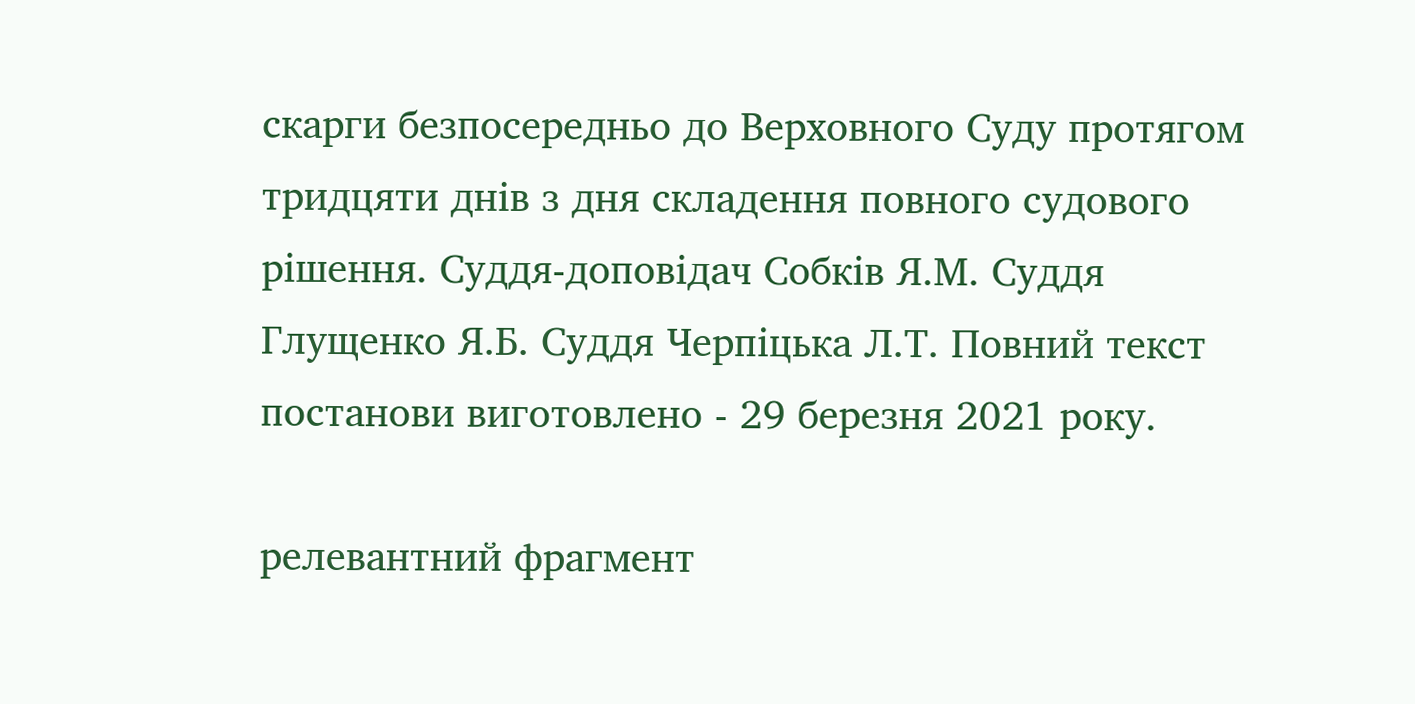скарги безпосередньо до Верховного Суду протягом тридцяти днів з дня складення повного судового рішення. Суддя-доповідач Собків Я.М. Суддя Глущенко Я.Б. Суддя Черпіцька Л.Т. Повний текст постанови виготовлено - 29 березня 2021 року.

релевантний фрагмент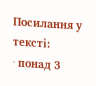Посилання у тексті:
· понад 3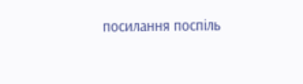посилання поспіль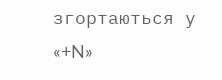згортаються у «+N»